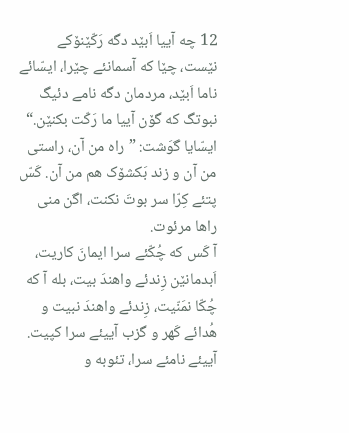12 چه آییا اَبێد دگه رَکّێنۆکے نێست، چێا که آسمانئے چێرا، ایسّائے ناما اَبێد، مردمان دگه نامے دئیگ نبوتگ که گۆن آییا ما رَکّت بکنێن.“
ایسّایا گوَشت: ”راه من آن، راستی من آن و زند بَکشۆک هم من آن. کَسّ پتئے کِرّا سر بوتَ نکنت، اگن منی راها مرئوت.
آ کَس که چُکّئے سرا ایمانَ کاریت، اَبدمانێن زِندئے واهندَ بیت، بله آ که چُکّا نمَنّیت، زِندئے واهندَ نبیت و هُدائے کَهر و گزب آییئے سرا کپیت.
آییئے نامئے سرا، تئوبه و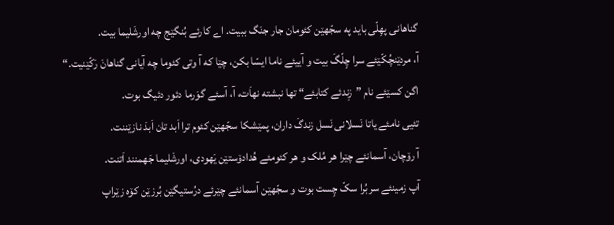گناهانی پهِلّی باید په سجّهێن کئومان جار جنَگ ببیت. اے کارئے بُنگێج چه اورشَلیما بیت.
آ، مردێنچُکّێئے سرا چِلّگَ بیت و آییئے ناما ایسّا بکن، چێا که آ وتی کئوما چه آیانی گناهانَ رَکّێنیت.“
اگن کسێئے نام ”زِندئے کتابئے“ تها نبشته نهاَت، آ، آسئے گوَرما دئور دئیگ بوت.
تئیی نامئے یاتا نَسلانی نَسل زندگَ داران، پمێشکا سجّهێن کئوم ترا اَبد تان اَبدَ نازێننت.
آ رۆچان، آسمانئے چێرا هر مُلک و هر کئومئے هُدادۆستێن یَهودی، اورشَلیما جَهمنند اَتنت.
آپ زمینئے سربُرا سکّ چِست بوت و سجّهێن آسمانئے چێرئے درُستیگێن بُرزێن کۆه زێراپ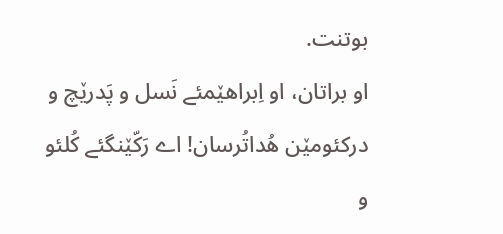بوتنت.
او براتان، او اِبراهێمئے نَسل و پَدرێچ و درکئومێن هُداتُرسان! اے رَکّێنگئے کُلئو و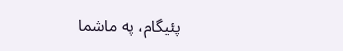پئیگام، په ماشما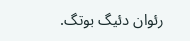رئوان دئیگ بوتگ.